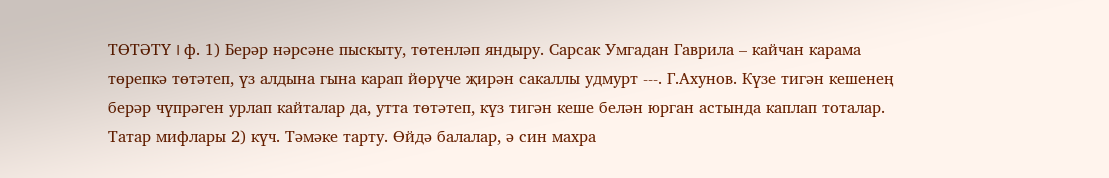ТӨТӘТҮ I ф. 1) Берәр нәрсәне пыскыту, төтенләп яндыру. Сарсак Умгадан Гаврила – кайчан карама төрепкә төтәтеп, үз алдына гына карап йөрүче җирән сакаллы удмурт ---. Г.Ахунов. Күзе тигән кешенең берәр чүпрәген урлап кайталар да, утта төтәтеп, күз тигән кеше белән юрган астында каплап тоталар. Татар мифлары 2) күч. Тәмәке тарту. Өйдә балалар, ә син махра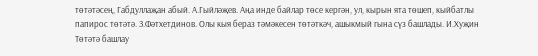төтәтәсең, Габдуллаҗан абый. А.Гыйләҗев. Аңа инде байлар төсе кергән, ул, кырын ята төшеп, кыйбатлы папирос төтәтә. З.Фәтхетдинов. Олы кыя бераз тәмәкесен төтәткәч, ашыкмый гына сүз башлады. И.Хуҗин Төтәтә башлау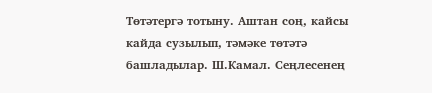Төтәтергә тотыну. Аштан соң, кайсы кайда сузылып, тәмәке төтәтә башладылар. Ш.Камал. Сеңлесенең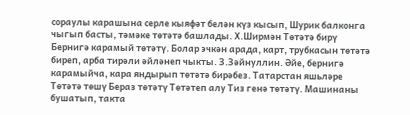сораулы карашына серле кыяфәт белән күз кысып, Шурик балконга чыгып басты, тәмәке төтәтә башлады. Х.Ширмән Төтәтә бирү Бернигә карамый төтәтү. Болар эчкән арада, карт, трубкасын төтәтә биреп, арба тирәли әйләнеп чыкты. З.Зәйнуллин. Әйе, бернигә карамыйча, кара яндырып төтәтә бирәбез. Татарстан яшьләре Төтәтә төшү Бераз төтәтү Төтәтеп алу Тиз генә төтәтү. Машинаны бушатып, такта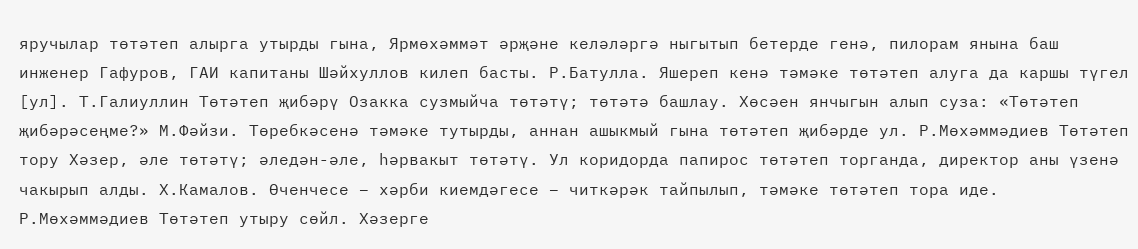яручылар төтәтеп алырга утырды гына, Ярмөхәммәт әрҗәне келәләргә ныгытып бетерде генә, пилорам янына баш инженер Гафуров, ГАИ капитаны Шәйхуллов килеп басты. Р.Батулла. Яшереп кенә тәмәке төтәтеп алуга да каршы түгел [ул]. Т.Галиуллин Төтәтеп җибәрү Озакка сузмыйча төтәтү; төтәтә башлау. Хөсәен янчыгын алып суза: «Төтәтеп җибәрәсеңме?» М.Фәйзи. Төребкәсенә тәмәке тутырды, аннан ашыкмый гына төтәтеп җибәрде ул. Р.Мөхәммәдиев Төтәтеп тору Хәзер, әле төтәтү; әледән-әле, һәрвакыт төтәтү. Ул коридорда папирос төтәтеп торганда, директор аны үзенә чакырып алды. Х.Камалов. Өченчесе – хәрби киемдәгесе – читкәрәк тайпылып, тәмәке төтәтеп тора иде. Р.Мөхәммәдиев Төтәтеп утыру сөйл. Хәзерге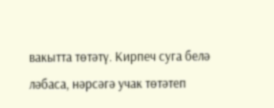вакытта төтәтү. Кирпеч суга белә ләбаса, нәрсәгә учак төтәтеп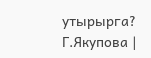утырырга? Г.Якупова |